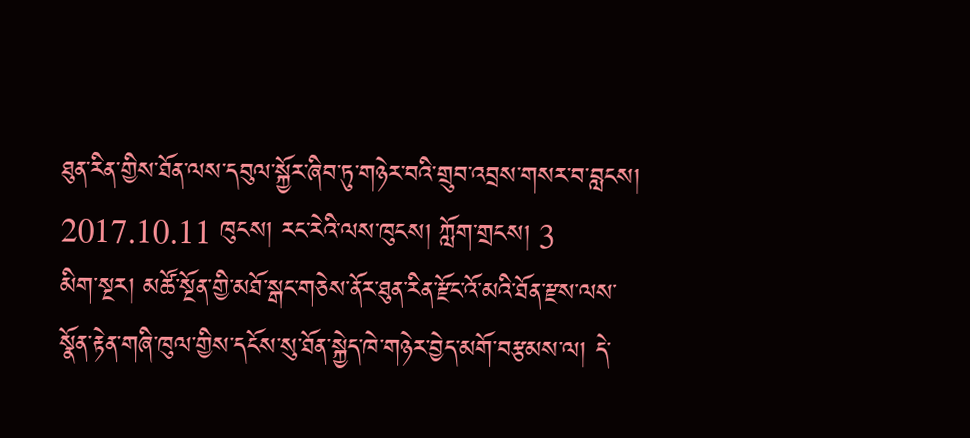ཐུན་རིན་གྱིས་ཐོན་ལས་དབུལ་སྐྱོར་ཞིབ་ཏུ་གཉེར་བའི་གྲུབ་འབྲས་གསར་བ་བླངས།
2017.10.11 ཁུངས། རང་རེའི་ལས་ཁུངས། ཀློག་གྲངས། 3
མིག་སྔར། མཚོ་སྔོན་གྱི་མཐོ་སྒང་གཅེས་ནོར་ཐུན་རིན་རྫོང་འོ་མའི་ཐོན་རྫས་ལས་སྣོན་རྟེན་གཞི་ཁུལ་གྱིས་དངོས་སུ་ཐོན་སྐྱེད་ཁེ་གཉེར་བྱེད་མགོ་བརྩམས་ལ། དེ་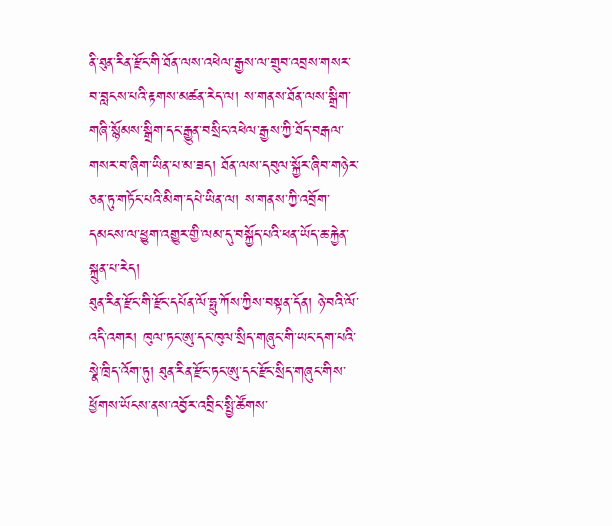ནི་ཐུན་རིན་རྫོང་གི་ཐོན་ལས་འཕེལ་རྒྱས་ལ་གྲུབ་འབྲས་གསར་བ་བླངས་པའི་རྟགས་མཚན་རེད་ལ། ས་གནས་ཐོན་ལས་སྒྲིག་གཞི་སྙོམས་སྒྲིག་དང་རྒྱུན་བསྲིང་འཕེལ་རྒྱས་ཀྱི་ཐོད་བརྒལ་གསར་བ་ཞིག་ཡིན་པ་མ་ཟད། ཐོན་ལས་དབུལ་སྐྱོར་ཞིབ་གཉེར་ཅན་ཏུ་གཏོང་པའི་མིག་དཔེ་ཡིན་ལ། ས་གནས་ཀྱི་འབྲོག་དམངས་ལ་ཕྱུག་འགྱུར་གྱི་ལམ་དུ་བསྐྱོད་པའི་ཕན་ཡོད་ཆ་རྐྱེན་སྐྲུན་པ་རེད།
ཐུན་རིན་རྫོང་གི་རྫོང་དཔོན་ལོ་ཧྥུ་ཀོས་ཀྱིས་བསྟན་དོན། ཉེ་བའི་ལོ་འདི་འགར། ཁུལ་ཏང་ཨུ་དང་ཁུལ་སྲིད་གཞུང་གི་ཡང་དག་པའི་སྣེ་ཁྲིད་འོག་ཏུ། ཐུན་རིན་རྫོང་ཏང་ཨུ་དང་རྫོང་སྲིད་གཞུང་གིས་ཕྱོགས་ཡོངས་ནས་འབྱོར་འབྲིང་སྤྱི་ཚོགས་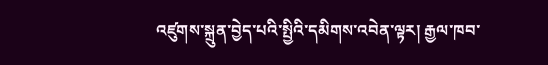འཛུགས་སྐྲུན་བྱེད་པའི་སྤྱིའི་དམིགས་འབེན་ལྟར། རྒྱལ་ཁབ་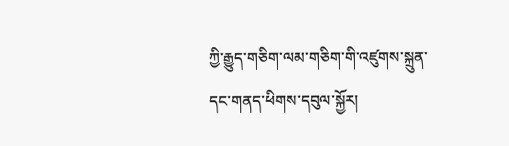ཀྱི་རྒྱུད་གཅིག་ལམ་གཅིག་གི་འཛུགས་སྐྲུན་དང་གནད་ཕིགས་དབུལ་སྐྱོར།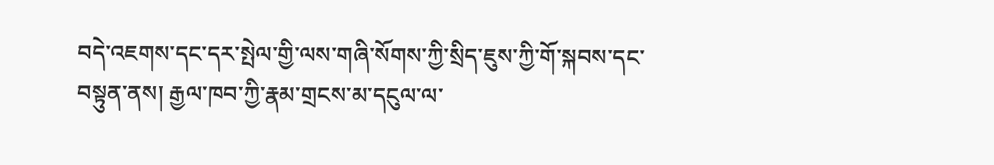བདེ་འཇགས་དང་དར་སྤེལ་གྱི་ལས་གཞི་སོགས་ཀྱི་སྲིད་ཇུས་ཀྱི་གོ་སྐབས་དང་བསྟུན་ནས། རྒྱལ་ཁབ་ཀྱི་རྣམ་གྲངས་མ་དངུལ་ལ་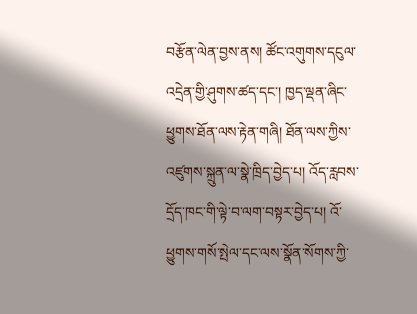བརྩོན་ལེན་བྱས་ནས། ཚོང་འགུགས་དངུལ་འདྲེན་གྱི་ཤུགས་ཚད་དང་། ཁྱད་ལྡན་ཞིང་ཕྱུགས་ཐོན་ལས་རྟེན་གཞི། ཐོན་ལས་ཀྱིས་འཛུགས་སྐྲུན་ལ་སྣེ་ཁྲིད་བྱེད་པ། འོད་རླབས་དྲོད་ཁང་གི་ལྟེ་བ་ལག་བསྟར་བྱེད་པ། འོ་ཕྱུགས་གསོ་སྤེལ་དང་ལས་སྣོན་སོགས་ཀྱི་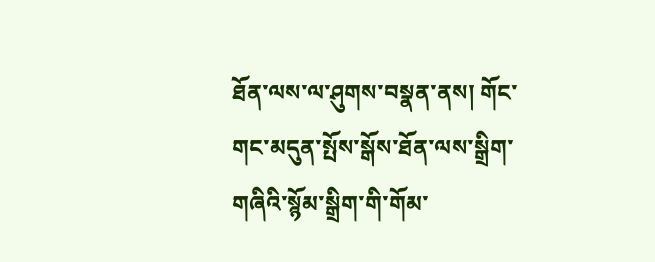ཐོན་ལས་ལ་ཤུགས་བསྣན་ནས། གོང་གང་མདུན་སྤོས་སྒོས་ཐོན་ལས་སྒྲིག་གཞིའི་སྙོམ་སྒྲིག་གི་གོམ་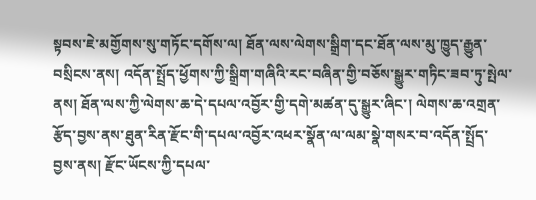སྟབས་ཇེ་མགྱོགས་སུ་གཏོང་དགོས་ལ། ཐོན་ལས་ལེགས་སྒྲིག་དང་ཐོན་ལས་མུ་ཁྱུད་རྒྱུན་བསྲིངས་ནས། འདོན་སྤྲོད་ཕྱོགས་ཀྱི་སྒྲིག་གཞིའི་རང་བཞིན་གྱི་བཅོས་སྒྱུར་གཏིང་ཟབ་ཏུ་སྤེལ་ནས། ཐོན་ལས་ཀྱི་ལེགས་ཆ་དེ་དཔལ་འབྱོར་གྱི་དགེ་མཚན་དུ་སྒྱུར་ཞིང་། ལེགས་ཆ་འགྲན་རྩོད་བྱས་ནས་ཐུན་རིན་རྫོང་གི་དཔལ་འབྱོར་འཕར་སྣོན་ལ་ལམ་སྣེ་གསར་བ་འདོན་སྤྲོད་བྱས་ནས། རྫོང་ཡོངས་ཀྱི་དཔལ་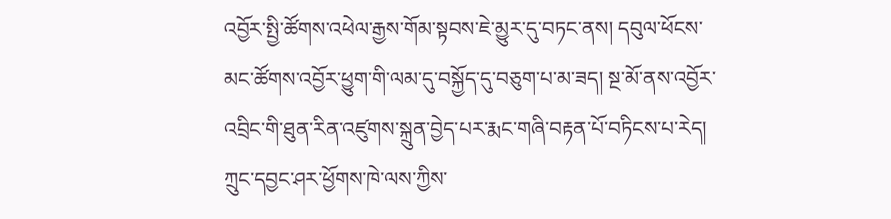འབྱོར་སྤྱི་ཚོགས་འཕེལ་རྒྱས་གོམ་སྟབས་ཇེ་མྱུར་དུ་བཏང་ནས། དབུལ་ཕོངས་མང་ཚོགས་འབྱོར་ཕྱུག་གི་ལམ་དུ་བསྐྱོད་དུ་བཅུག་པ་མ་ཟད། སྔ་མོ་ནས་འབྱོར་འབྲིང་གི་ཐུན་རིན་འཛུགས་སྐྲུན་བྱེད་པར་རྨང་གཞི་བརྟན་པོ་བཏིངས་པ་རེད།
ཀྲུང་དབྱང་ཤར་ཕྱོགས་ཁེ་ལས་ཀྱིས་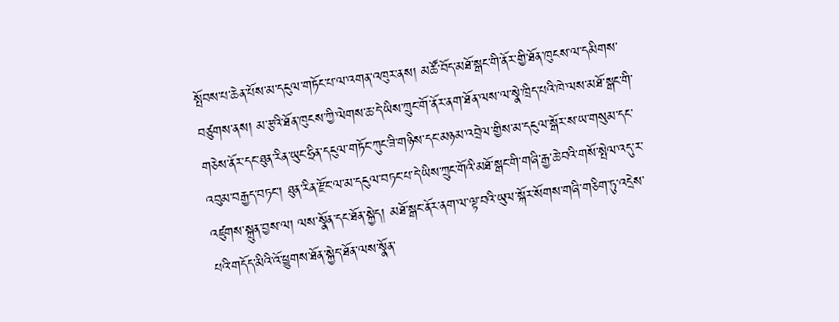སྤོབས་པ་ཆེན་པོས་མ་དངུལ་གཏོང་པ་ལ་འགན་འཁུར་ནས། མཚོ་བོད་མཐོ་སྒང་གི་ནོར་གྱི་ཐོན་ཁུངས་ལ་དམིགས་བཙུགས་ནས། མ་རྩའི་ཐོན་ཁུངས་ཀྱི་ལེགས་ཆ་དེ་ཡིས་ཀྲུང་གོ་ནོར་ནག་ཐོན་ལས་ལ་སྣེ་ཁྲིད་པའི་ཁེ་ལས་མཐོ་སྒང་གི་གཅེས་ནོར་དང་ཐུན་རིན་ཡུང་ཧྲིན་དངུལ་གཏོང་ཀུང་ཟི་གཉིས་དང་མཉམ་འབྲེལ་གྱིས་མ་དངུལ་སྒོར་ས་ཡ་གསུམ་དང་འབུམ་བརྒྱད་བཏང་། ཐུན་རིན་རྫོང་ལ་མ་དངུལ་བཏང་པ་དེ་ཡིས་ཀྲུང་གོའི་མཐོ་སྒང་གི་གཞི་རྒྱ་ཆེ་བའི་གསོ་སྤེལ་འདུ་ར་འཛུགས་སྐྲུན་བྱས་ལ། ལས་སྣོན་དང་ཐོན་སྐྱེད། མཐོ་སྒང་ནོར་ནག་ལ་ལྟ་བའི་ཡུལ་སྐོར་སོགས་གཞི་གཅིག་ཏུ་འདྲེས་པའི་གདོད་མིའི་འོ་ཕྱུགས་ཐོན་སྐྱེད་ཐོན་ལས་སྣོན་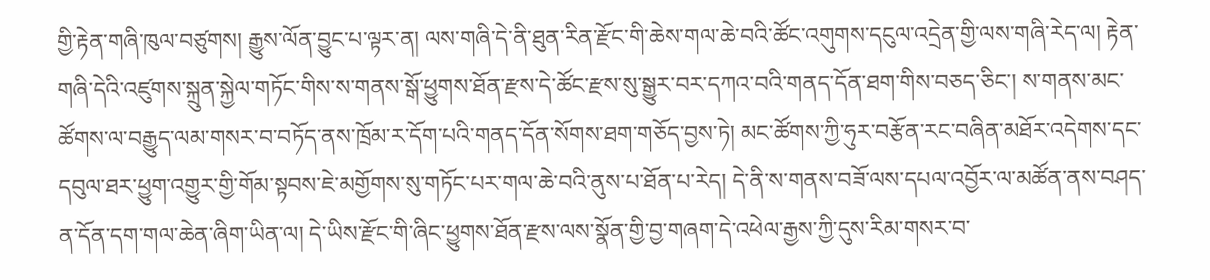གྱི་རྟེན་གཞི་ཁུལ་བཙུགས། རྒྱུས་ལོན་བྱུང་པ་ལྟར་ན། ལས་གཞི་དེ་ནི་ཐུན་རིན་རྫོང་གི་ཆེས་གལ་ཆེ་བའི་ཚོང་འགུགས་དངུལ་འདྲེན་གྱི་ལས་གཞི་རེད་ལ། རྟེན་གཞི་དེའི་འཛུགས་སྐྲུན་སྐྱེལ་གཏོང་གིས་ས་གནས་སྒོ་ཕྱུགས་ཐོན་རྫས་དེ་ཚོང་རྫས་སུ་སྒྱུར་བར་དཀའ་བའི་གནད་དོན་ཐག་གིས་བཅད་ཅིང་། ས་གནས་མང་ཚོགས་ལ་བརྒྱུད་ལམ་གསར་བ་བཏོད་ནས་ཁྲོམ་ར་དོག་པའི་གནད་དོན་སོགས་ཐག་གཅོད་བྱས་ཏེ། མང་ཚོགས་ཀྱི་ཧུར་བརྩོན་རང་བཞིན་མཐོར་འདེགས་དང་དབུལ་ཐར་ཕྱུག་འགྱུར་གྱི་གོམ་སྟབས་ཇེ་མགྱོགས་སུ་གཏོང་པར་གལ་ཆེ་བའི་ནུས་པ་ཐོན་པ་རེད། དེ་ནི་ས་གནས་བཟོ་ལས་དཔལ་འབྱོར་ལ་མཚོན་ནས་བཤད་ན་དོན་དག་གལ་ཆེན་ཞིག་ཡིན་ལ། དེ་ཡིས་རྫོང་གི་ཞིང་ཕྱུགས་ཐོན་རྫས་ལས་སྣོན་གྱི་བྱ་གཞག་དེ་འཕེལ་རྒྱས་ཀྱི་དུས་རིམ་གསར་བ་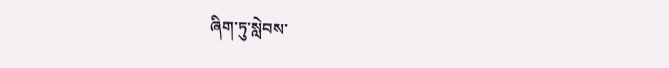ཞིག་ཏུ་སླེབས་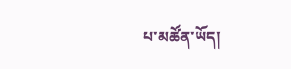པ་མཚོན་ཡོད།